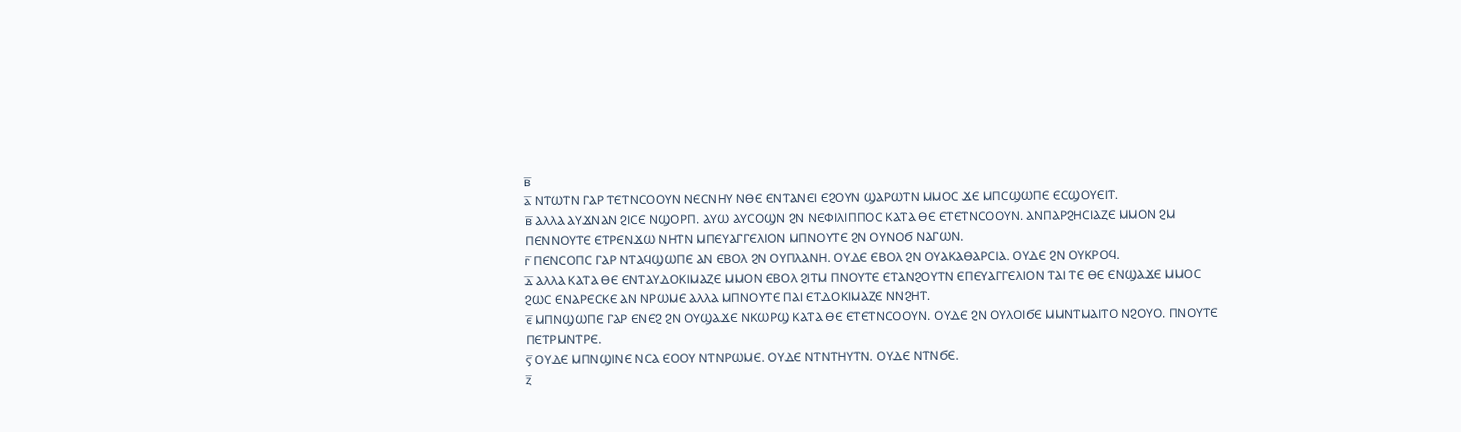ⲃ̅
ⲁ̅ ⲚⲦⲰⲦⲚ ⲄⲀⲢ ⲦⲈⲦⲚⲤⲞⲞⲨⲚ ⲚⲈⲤⲚⲎⲨ ⲚⲐⲈ ⲈⲚⲦⲀⲚⲈⲒ ⲈϨⲞⲨⲚ ϢⲀⲢⲰⲦⲚ ⲘⲘⲞⲤ ϪⲈ ⲘⲠⲤϢⲰⲠⲈ ⲈⲤϢⲞⲨⲈⲒⲦ.
ⲃ̅ ⲀⲖⲖⲀ ⲀⲨϪⲚⲀⲚ ϨⲒⲤⲈ ⲚϢⲞⲢⲠ. ⲀⲨⲰ ⲀⲨⲤⲞϢⲚ ϨⲚ ⲚⲈⲪⲒⲖⲒⲠⲠⲞⲤ ⲔⲀⲦⲀ ⲐⲈ ⲈⲦⲈⲦⲚⲤⲞⲞⲨⲚ. ⲀⲚⲠⲀⲢϨⲎⲤⲒⲀⲌⲈ ⲘⲘⲞⲚ ϨⲘ ⲠⲈⲚⲚⲞⲨⲦⲈ ⲈⲦⲢⲈⲚϪⲰ ⲚⲎⲦⲚ ⲘⲠⲈⲨⲀⲄⲄⲈⲖⲒⲞⲚ ⲘⲠⲚⲞⲨⲦⲈ ϨⲚ ⲞⲨⲚⲞϬ ⲚⲀⲄⲰⲚ.
ⲅ̅ ⲠⲈⲚⲤⲞⲠⲤ ⲄⲀⲢ ⲚⲦⲀϤϢⲰⲠⲈ ⲀⲚ ⲈⲂⲞⲖ ϨⲚ ⲞⲨⲠⲖⲀⲚⲎ. ⲞⲨⲆⲈ ⲈⲂⲞⲖ ϨⲚ ⲞⲨⲀⲔⲀⲐⲀⲢⲤⲒⲀ. ⲞⲨⲆⲈ ϨⲚ ⲞⲨⲔⲢⲞϤ.
ⲇ̅ ⲀⲖⲖⲀ ⲔⲀⲦⲀ ⲐⲈ ⲈⲚⲦⲀⲨⲆⲞⲔⲒⲘⲀⲌⲈ ⲘⲘⲞⲚ ⲈⲂⲞⲖ ϨⲒⲦⲘ ⲠⲚⲞⲨⲦⲈ ⲈⲦⲀⲚϨⲞⲨⲦⲚ ⲈⲠⲈⲨⲀⲄⲄⲈⲖⲒⲞⲚ ⲦⲀⲒ ⲦⲈ ⲐⲈ ⲈⲚϢⲀϪⲈ ⲘⲘⲞⲤ ϨⲰⲤ ⲈⲚⲀⲢⲈⲤⲔⲈ ⲀⲚ ⲚⲢⲰⲘⲈ ⲀⲖⲖⲀ ⲘⲠⲚⲞⲨⲦⲈ ⲠⲀⲒ ⲈⲦⲆⲞⲔⲒⲘⲀⲌⲈ ⲚⲚϨⲎⲦ.
ⲉ̅ ⲘⲠⲚϢⲰⲠⲈ ⲄⲀⲢ ⲈⲚⲈϨ ϨⲚ ⲞⲨϢⲀϪⲈ ⲚⲔⲰⲢϢ ⲔⲀⲦⲀ ⲐⲈ ⲈⲦⲈⲦⲚⲤⲞⲞⲨⲚ. ⲞⲨⲆⲈ ϨⲚ ⲞⲨⲖⲞⲒϬⲈ ⲘⲘⲚⲦⲘⲀⲒⲦⲞ ⲚϨⲞⲨⲞ. ⲠⲚⲞⲨⲦⲈ ⲠⲈⲦⲢⲘⲚⲦⲢⲈ.
ⲋ̅ ⲞⲨⲆⲈ ⲘⲠⲚϢⲒⲚⲈ ⲚⲤⲀ ⲈⲞⲞⲨ ⲚⲦⲚⲢⲰⲘⲈ. ⲞⲨⲆⲈ ⲚⲦⲚⲦⲎⲨⲦⲚ. ⲞⲨⲆⲈ ⲚⲦⲚϬⲈ.
ⲍ̅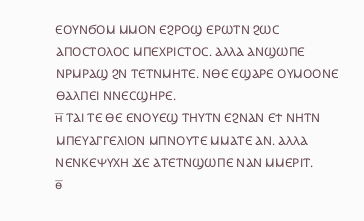ⲈⲞⲨⲚϬⲞⲘ ⲘⲘⲞⲚ ⲈϨⲢⲞϢ ⲈⲢⲰⲦⲚ ϨⲰⲤ ⲀⲠⲞⲤⲦⲞⲖⲞⲤ ⲘⲠⲈⲬⲢⲒⲤⲦⲞⲤ. ⲀⲖⲖⲀ ⲀⲚϢⲰⲠⲈ ⲚⲢⲘⲢⲀϢ ϨⲚ ⲦⲈⲦⲚⲘⲎⲦⲈ. ⲚⲐⲈ ⲈϢⲀⲢⲈ ⲞⲨⲘⲞⲞⲚⲈ ⲐⲀⲖⲠⲈⲒ ⲚⲚⲈⲤϢⲎⲢⲈ.
ⲏ̅ ⲦⲀⲒ ⲦⲈ ⲐⲈ ⲈⲚⲞⲨⲈϢ ⲦⲎⲨⲦⲚ ⲈϨⲚⲀⲚ ⲈϮ ⲚⲎⲦⲚ ⲘⲠⲈⲨⲀⲄⲄⲈⲖⲒⲞⲚ ⲘⲠⲚⲞⲨⲦⲈ ⲘⲘⲀⲦⲈ ⲀⲚ. ⲀⲖⲖⲀ ⲚⲈⲚⲔⲈⲮⲨⲬⲎ ϪⲈ ⲀⲦⲈⲦⲚϢⲰⲠⲈ ⲚⲀⲚ ⲘⲘⲈⲢⲒⲦ.
ⲑ̅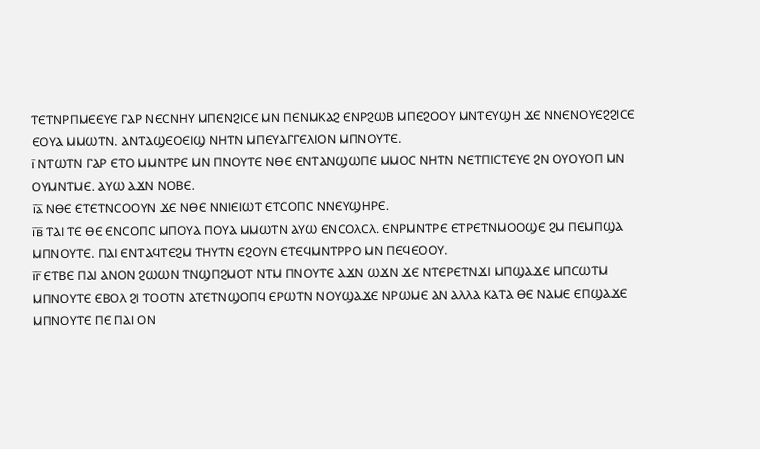ⲦⲈⲦⲚⲢⲠⲘⲈⲈⲨⲈ ⲄⲀⲢ ⲚⲈⲤⲚⲎⲨ ⲘⲠⲈⲚϨⲒⲤⲈ ⲘⲚ ⲠⲈⲚⲘⲔⲀϨ ⲈⲚⲢϨⲰⲂ ⲘⲠⲈϨⲞⲞⲨ ⲘⲚⲦⲈⲨϢⲎ ϪⲈ ⲚⲚⲈⲚⲞⲨⲈϨϨⲒⲤⲈ ⲈⲞⲨⲀ ⲘⲘⲰⲦⲚ. ⲀⲚⲦⲀϢⲈⲞⲈⲒϢ ⲚⲎⲦⲚ ⲘⲠⲈⲨⲀⲄⲄⲈⲖⲒⲞⲚ ⲘⲠⲚⲞⲨⲦⲈ.
ⲓ̅ ⲚⲦⲰⲦⲚ ⲄⲀⲢ ⲈⲦⲞ ⲘⲘⲚⲦⲢⲈ ⲘⲚ ⲠⲚⲞⲨⲦⲈ ⲚⲐⲈ ⲈⲚⲦⲀⲚϢⲰⲠⲈ ⲘⲘⲞⲤ ⲚⲎⲦⲚ ⲚⲈⲦⲠⲒⲤⲦⲈⲨⲈ ϨⲚ ⲞⲨⲞⲨⲞⲠ ⲘⲚ ⲞⲨⲘⲚⲦⲘⲈ. ⲀⲨⲰ ⲀϪⲚ ⲚⲞⲂⲈ.
ⲓ̅ⲁ̅ ⲚⲐⲈ ⲈⲦⲈⲦⲚⲤⲞⲞⲨⲚ ϪⲈ ⲚⲐⲈ ⲚⲚⲒⲈⲒⲰⲦ ⲈⲦⲤⲞⲠⲤ ⲚⲚⲈⲨϢⲎⲢⲈ.
ⲓ̅ⲃ̅ ⲦⲀⲒ ⲦⲈ ⲐⲈ ⲈⲚⲤⲞⲠⲤ ⲘⲠⲞⲨⲀ ⲠⲞⲨⲀ ⲘⲘⲰⲦⲚ ⲀⲨⲰ ⲈⲚⲤⲞⲖⲤⲖ. ⲈⲚⲢⲘⲚⲦⲢⲈ ⲈⲦⲢⲈⲦⲚⲘⲞⲞϢⲈ ϨⲘ ⲠⲈⲘⲠϢⲀ ⲘⲠⲚⲞⲨⲦⲈ. ⲠⲀⲒ ⲈⲚⲦⲀϤⲦⲈϨⲘ ⲦⲎⲨⲦⲚ ⲈϨⲞⲨⲚ ⲈⲦⲈϤⲘⲚⲦⲢⲢⲞ ⲘⲚ ⲠⲈϤⲈⲞⲞⲨ.
ⲓ̅ⲅ̅ ⲈⲦⲂⲈ ⲠⲀⲒ ⲀⲚⲞⲚ ϨⲰⲰⲚ ⲦⲚϢⲠϨⲘⲞⲦ ⲚⲦⲘ ⲠⲚⲞⲨⲦⲈ ⲀϪⲚ ⲰϪⲚ ϪⲈ ⲚⲦⲈⲢⲈⲦⲚϪⲒ ⲘⲠϢⲀϪⲈ ⲘⲠⲤⲰⲦⲘ ⲘⲠⲚⲞⲨⲦⲈ ⲈⲂⲞⲖ ϨⲒ ⲦⲞⲞⲦⲚ ⲀⲦⲈⲦⲚϢⲞⲠϤ ⲈⲢⲰⲦⲚ ⲚⲞⲨϢⲀϪⲈ ⲚⲢⲰⲘⲈ ⲀⲚ ⲀⲖⲖⲀ ⲔⲀⲦⲀ ⲐⲈ ⲚⲀⲘⲈ ⲈⲠϢⲀϪⲈ ⲘⲠⲚⲞⲨⲦⲈ ⲠⲈ ⲠⲀⲒ ⲞⲚ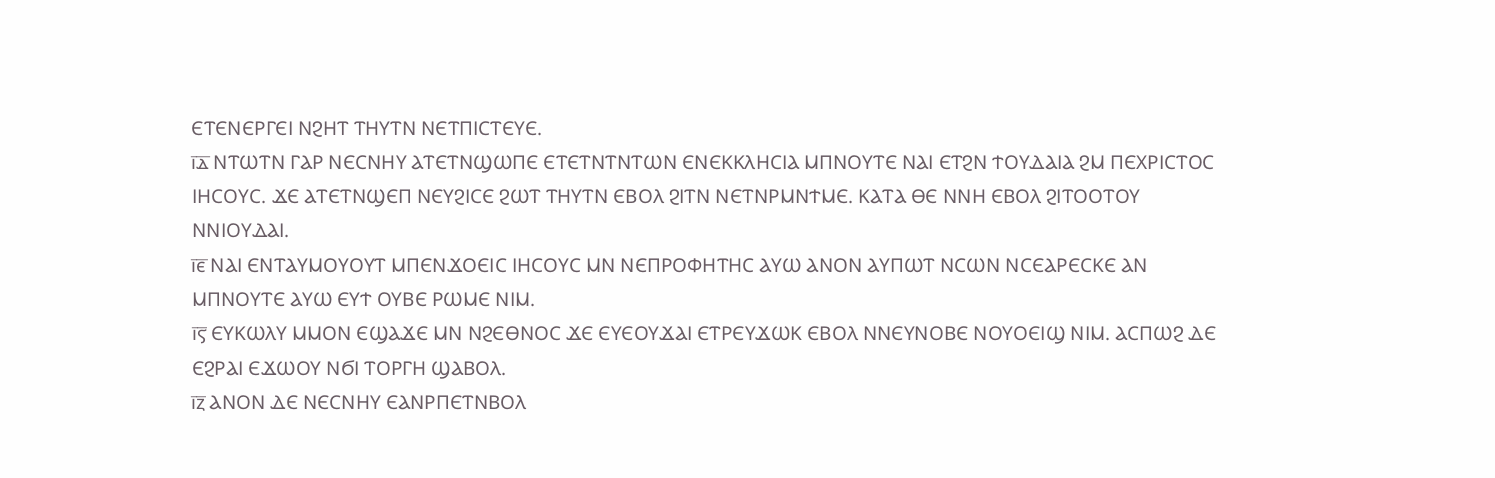ⲈⲦⲈⲚⲈⲢⲄⲈⲒ ⲚϨⲎⲦ ⲦⲎⲨⲦⲚ ⲚⲈⲦⲠⲒⲤⲦⲈⲨⲈ.
ⲓ̅ⲇ̅ ⲚⲦⲰⲦⲚ ⲄⲀⲢ ⲚⲈⲤⲚⲎⲨ ⲀⲦⲈⲦⲚϢⲰⲠⲈ ⲈⲦⲈⲦⲚⲦⲚⲦⲰⲚ ⲈⲚⲈⲔⲔⲖⲎⲤⲒⲀ ⲘⲠⲚⲞⲨⲦⲈ ⲚⲀⲒ ⲈⲦϨⲚ ϮⲞⲨⲆⲀⲒⲀ ϨⲘ ⲠⲈⲬⲢⲒⲤⲦⲞⲤ ⲒⲎⲤⲞⲨⲤ. ϪⲈ ⲀⲦⲈⲦⲚϢⲈⲠ ⲚⲈⲨϨⲒⲤⲈ ϨⲰⲦ ⲦⲎⲨⲦⲚ ⲈⲂⲞⲖ ϨⲒⲦⲚ ⲚⲈⲦⲚⲢⲘⲚϮⲘⲈ. ⲔⲀⲦⲀ ⲐⲈ ⲚⲚⲎ ⲈⲂⲞⲖ ϨⲒⲦⲞⲞⲦⲞⲨ ⲚⲚⲒⲞⲨⲆⲀⲒ.
ⲓ̅ⲉ̅ ⲚⲀⲒ ⲈⲚⲦⲀⲨⲘⲞⲨⲞⲨⲦ ⲘⲠⲈⲚϪⲞⲈⲒⲤ ⲒⲎⲤⲞⲨⲤ ⲘⲚ ⲚⲈⲠⲢⲞⲪⲎⲦⲎⲤ ⲀⲨⲰ ⲀⲚⲞⲚ ⲀⲨⲠⲰⲦ ⲚⲤⲰⲚ ⲚⲤⲈⲀⲢⲈⲤⲔⲈ ⲀⲚ ⲘⲠⲚⲞⲨⲦⲈ ⲀⲨⲰ ⲈⲨϮ ⲞⲨⲂⲈ ⲢⲰⲘⲈ ⲚⲒⲘ.
ⲓ̅ⲋ̅ ⲈⲨⲔⲰⲖⲨ ⲘⲘⲞⲚ ⲈϢⲀϪⲈ ⲘⲚ ⲚϨⲈⲐⲚⲞⲤ ϪⲈ ⲈⲨⲈⲞⲨϪⲀⲒ ⲈⲦⲢⲈⲨϪⲰⲔ ⲈⲂⲞⲖ ⲚⲚⲈⲨⲚⲞⲂⲈ ⲚⲞⲨⲞⲈⲒϢ ⲚⲒⲘ. ⲀⲤⲠⲰϨ ⲆⲈ ⲈϨⲢⲀⲒ ⲈϪⲰⲞⲨ ⲚϬⲒ ⲦⲞⲢⲄⲎ ϢⲀⲂⲞⲖ.
ⲓ̅ⲍ̅ ⲀⲚⲞⲚ ⲆⲈ ⲚⲈⲤⲚⲎⲨ ⲈⲀⲚⲢⲠⲈⲦⲚⲂⲞⲖ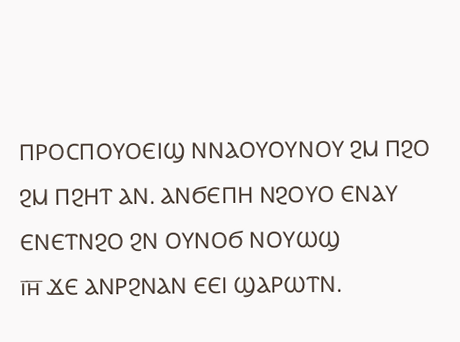ⲠⲢⲞⲤⲠⲞⲨⲞⲈⲒϢ ⲚⲚⲀⲞⲨⲞⲨⲚⲞⲨ ϨⲘ ⲠϨⲞ ϨⲘ ⲠϨⲎⲦ ⲀⲚ. ⲀⲚϬⲈⲠⲎ ⲚϨⲞⲨⲞ ⲈⲚⲀⲨ ⲈⲚⲈⲦⲚϨⲞ ϨⲚ ⲞⲨⲚⲞϬ ⲚⲞⲨⲰϢ
ⲓ̅ⲏ̅ ϪⲈ ⲀⲚⲢϨⲚⲀⲚ ⲈⲈⲒ ϢⲀⲢⲰⲦⲚ.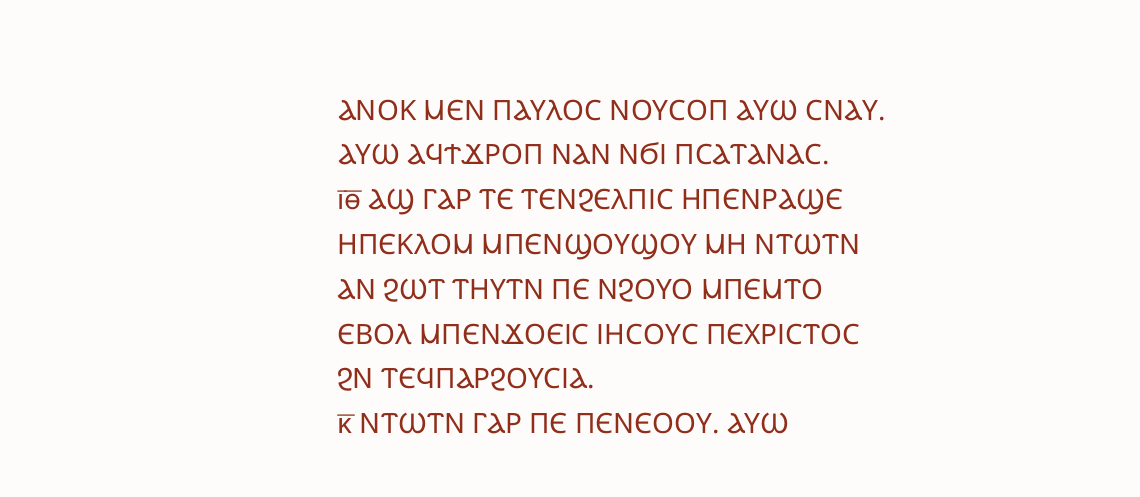ⲀⲚⲞⲔ ⲘⲈⲚ ⲠⲀⲨⲖⲞⲤ ⲚⲞⲨⲤⲞⲠ ⲀⲨⲰ ⲤⲚⲀⲨ. ⲀⲨⲰ ⲀϤϮϪⲢⲞⲠ ⲚⲀⲚ ⲚϬⲒ ⲠⲤⲀⲦⲀⲚⲀⲤ.
ⲓ̅ⲑ̅ ⲀϢ ⲄⲀⲢ ⲦⲈ ⲦⲈⲚϨⲈⲖⲠⲒⲤ ⲎⲠⲈⲚⲢⲀϢⲈ ⲎⲠⲈⲔⲖⲞⲘ ⲘⲠⲈⲚϢⲞⲨϢⲞⲨ ⲘⲎ ⲚⲦⲰⲦⲚ ⲀⲚ ϨⲰⲦ ⲦⲎⲨⲦⲚ ⲠⲈ ⲚϨⲞⲨⲞ ⲘⲠⲈⲘⲦⲞ ⲈⲂⲞⲖ ⲘⲠⲈⲚϪⲞⲈⲒⲤ ⲒⲎⲤⲞⲨⲤ ⲠⲈⲬⲢⲒⲤⲦⲞⲤ ϨⲚ ⲦⲈϤⲠⲀⲢϨⲞⲨⲤⲒⲀ.
ⲕ̅ ⲚⲦⲰⲦⲚ ⲄⲀⲢ ⲠⲈ ⲠⲈⲚⲈⲞⲞⲨ. ⲀⲨⲰ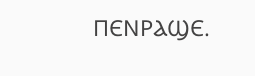ⲠⲈⲚⲢⲀϢⲈ.